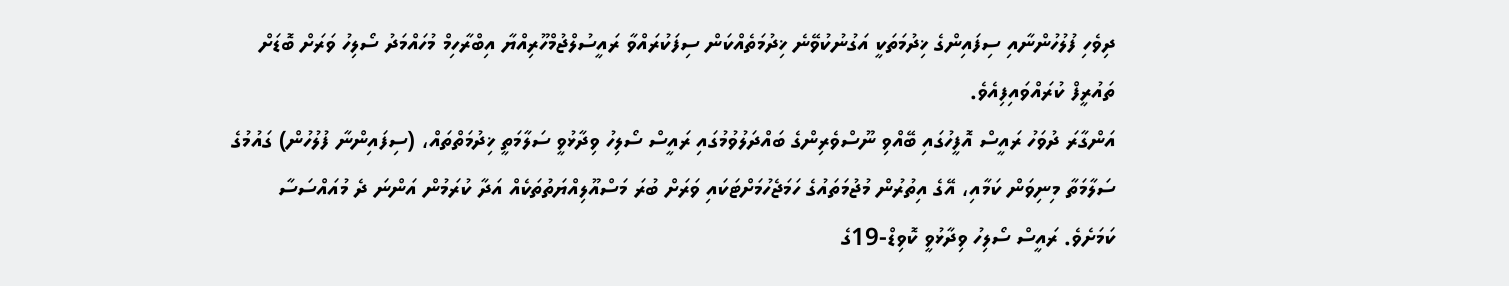ދިވެހި ފުލުހުންނާއި ސިފައިންގެ ޚިދުމަތަކީ އަގުނުކުވޭނެ ޚިދުމަތެއްކަން ސިފަކުރައްވާ ރައީސުލްޖުމްހޫރިއްޔާ އިބްރާހިމް މުހައްމަދު ސޯލިހު ވަރަށް ބޮޑަށް ތައުރީފް ކުރައްވައިފިއެވެ.
އަންގާރަ ދުވަހު ރައީސް އޮފީހުގައި ބޭއްވި ނޫސްވެރިންގެ ބައްދަލުވުމުގައި ރައީސް ސޯލިހު ވިދާޅުވީ ސަލާމަތީ ޚިދުމަތްތައް، (ސިފައިންނާ ފުލުހުން) ގައުމުގެ ސަލާމަތާ މިނިވަން ކަމާއި، އޭގެ އިތުރުން މުޖުމަތައުގެ ހަމަޖެހުމަށްޓަކައި ވަރަށް ބުރަ މަސްއޫލިއްޔަތުތަކެއް އަދާ ކުރަމުން އަންނަ ދެ މުއައްސަސާ ކަމަށެވެ. ރައީސް ސޯލިހު ވިދާޅުވީ ކޮވިޑް-19ގެ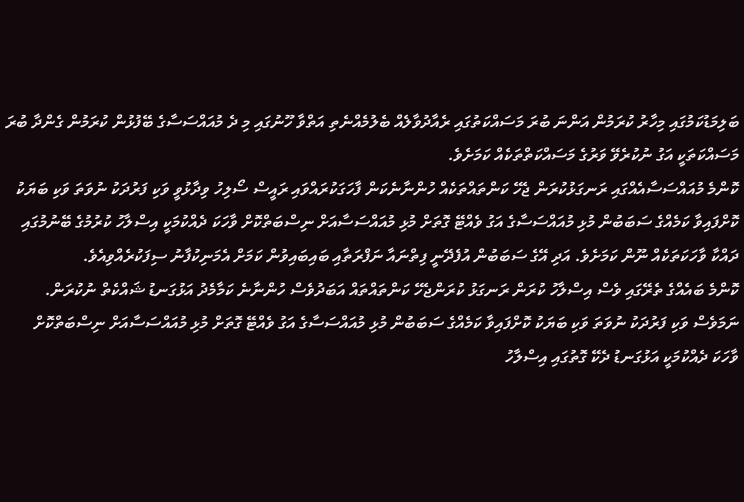ބަލިމަޑުކަމުގައި މިހާރު ކުރަމުން އަންނަ ބުރަ މަސައްކަތުގައި ރެއާދުވާލެއް ބެލުމެއްނެތި އަތްވާ ހޫނުގައި މި ދެ މުއައްސަސާގެ ބޭފުޅުން ކުރަމުން ގެންދާ ބުރަ މަސައްކަތަކީ އަގު ނުކުރެވޭ ވަރުގެ މަސައްކަތްތަކެއް ކަމަށެވެ.
ކޮންމެ މުއައްސަސާއެއްގައި ރަނގަޅުކުރަން ޖެހޭ ކަންތައްތަކެއް ހުންނާނެކަން ފާހަގަކުރައްވައި ރައީސް ސޯލިހު ވިދާޅުވީ ވަކި ފަރުދަކު ނުވަތަ ވަކި ބަޔަކު ކޮށްފައިވާ ކަމެއްގެ ސަބަބުން މުޅި މުއައްސަސާގެ އަގު ވެއްޓޭ ގޮތަށް މުޅި މުއައްސަސާއަށް ނިސްބަތްކޮށް ވާހަކަ ދެއްކުމަކީ އިސްލާހު ކުރުމުގެ ބޭނުމުގައި ދައްކާ ވާހަކަތަކެއް ނޫން ކަމަށެވެ. އަދި އޭގެ ސަބަބުން އުފެދޭނީ ފިތްނައާ ނަފްރަތާއި ބައިބައިވުން ކަމަށް އެމަނިކުފާނު ސިފަކުރެއްވިއެވެ.
ކޮންމެ ބައެއްގެ ތެރޭގައި ވެސް އިސްލާހު ކުރަން ރަނގަޅު ކުރަންޖެހޭ ކަންތައްތައް އަބަދުވެސް ހުންނާނެ ކަމާމެދު އަޅުގަނޑު ޝައްކެތް ނުކުރަން. ނަމަވެސް ވަކި ފަރުދަކު ނުވަތަ ވަކި ބަޔަކު ކޮށްފައިވާ ކަމެއްގެ ސަބަބުން މުޅި މުއައްސަސާގެ އަގު ވެއްޓޭ ގޮތަށް މުޅި މުއައްސަސާއަށް ނިސްބަތްކޮށް ވާހަކަ ދެއްކުމަކީ އަޅުގަނޑު ދެކޭ ގޮތުގައި އިސްލާހު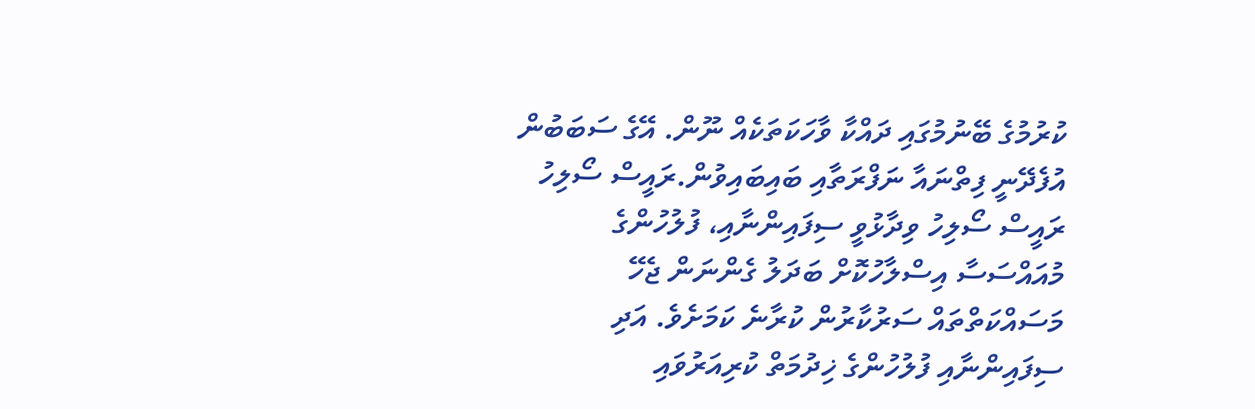ކުރުމުގެ ބޭނުމުގައި ދައްކާ ވާހަކަތަކެއް ނޫން. އޭގެ ސަބަބުން އުފެދޭނީ ފިތްނައާ ނަފްރަތާއި ބައިބައިވުން.ރައީސް ސޯލިހު
ރައީސް ސޯލިހު ވިދާޅުވީ ސިފައިންނާއި، ފުލުހުންގެ މުއައްސަސާ އިސްލާހުކޮށް ބަދަލު ގެންނަން ޖެހޭ މަސައްކަތްތައް ސަރުކާރުން ކުރާނެ ކަމަށެވެ. އަދި ސިފައިންނާއި ފުލުހުންގެ ޚިދުމަތް ކުރިއަރުވައި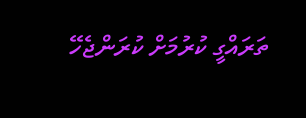ތަރައްގީ ކުރުމަށް ކުރަންޖެހޭ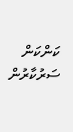ކަންކަން ސަރުކާރުން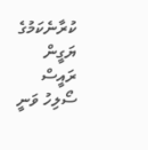ކުރާނެކަމުގެ ޔަގީން ރައީސް ސޯލިހު ވަނީ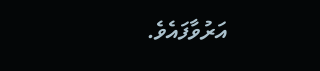އަރުވާފައެވެ.